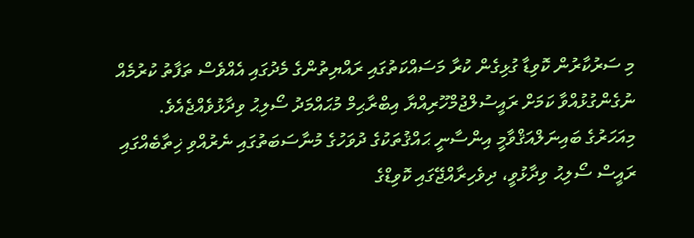މި ސަރުކާރުން ކޮވިޑާ ގުޅިގެން ކުރާ މަސައްކަތުގައި ރައްޔިތުންގެ މެދުގައި އެއްވެސް ތަފާތު ކުރުމެއް ނުގެންގުޅުއްވާ ކަމަށް ރައީސުލްޖުމްހޫރިއްޔާ އިބްރާޙިމް މުޙައްމަދު ސޯލިޙު ވިދާޅުވެއްޖެއެވެ.
މިއަހަރުގެ ބައިނަލްއަޤްވާމީ އިންސާނީ ޙައްޤުތަކުގެ ދުވަހުގެ މުނާސަބަތުގައި ނެރުއްވި ޚިތާބެއްގައި ރައީސް ސޯލިޙު ވިދާޅުވީ، ދިވެހިރާއްޖޭގައި ކޮވިޑްގެ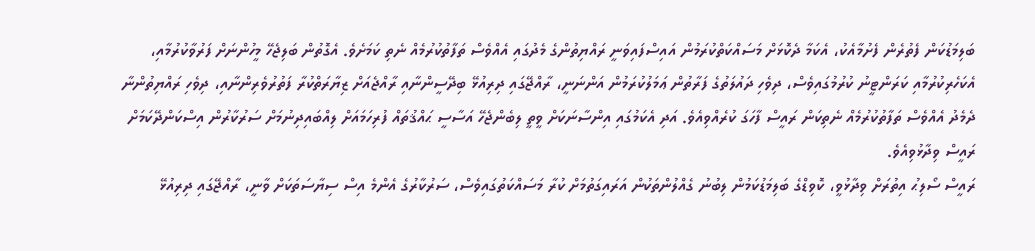ބަލިމަޑުކަން ފެތުރެން ފެށުމާއެކު، އެކަމާ ދެކޮޅަށް މަސައްކަތްކުރަމުން އައިސްފައިވަނީ ރައްޔިތުންގެ މެދުގައި އެއްވެސް ތަފާތުކުރުމެއް ނެތި ކަމަށެވެ. އެގޮތުން ބަލިޖެހޭ މީހުންނަށް ފަރުވާކުރުމާއި، އެކަހެރިކުރުމާއި ކަރަންޓީނު ކުރުމުގައިވެސް، ދިވެހި ދައުލަތުގެ ފަރާތުން ޢަމަލުކުރަމުން އަންނަނީ، ރާއްޖޭގައި ދިރިއުޅޭ ބިދޭސީންނާއި ރާއްޖެއަށް ޒިޔާރަތްކުރާ ފަތުރުވެރިންނާއި، ދިވެހި ރައްޔިތުންނާ ދެމެދު އެއްވެސް ތަފާތުކުރުމެއް ނެތިކަން ރައީސް ފާހަގަ ކުރެއްވިއެވެ. އަދި އެކަމުގައި އިންސާނަކަށް ވީތީ ލިބެންޖެހޭ އަސާސީ ޙައްޤުތައް ފުރިހަމައަށް ލިއްބައިދިނުމަށް ސަރުކާރުން އިސްކަންދޭކަމަށް ރައީސް ވިދާޅުވިއެވެ.
ރައީސް ސޯލިޙު އިތުރަށް ވިދާޅުވީ، ކޮވިޑްގެ ބަލިމަޑުކަމުން ލިބުނު ގެއްލުންތަކުން އަރައިގަތުމަށް ކުރާ މަސައްކަތުގައިވެސް، ސަރުކާރުގެ އެންމެ އިސް ސިޔާސަތަކަށް ވާނީ، ރާއްޖޭގައި ދިރިއުޅޭ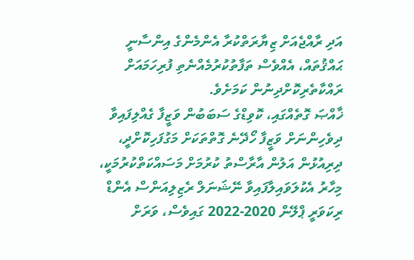އަދި ރާއްޖެއަށް ޒިޔާރަތްކުރާ އެންމެންގެ އިންސާނީ ޙައްޤުތައް، އެއްވެސް ތަފާތުކުރުމެއްނެތި ފުރިހަމައަށް ރައްކާތެރިކޮށްދިނުން ކަމަށެވެ.
ޚާއްޞަ ގޮތެއްގައި، ކޮވިޑްގެ ސަބަބުން ވަޒީފާ ގެއްލިފައިވާ ދިވެހިންނަށް ވަޒީފާ ހޯދޭނެ ގޮތްތަކަށް މަގުފަހިކޮށްދީ، ދިރިއުޅުން އަލުން އާރާސްތު ކުރުމަށް މަސައްކަތްކުރުމަކީ، މިހާރު އެކުލަވައިލާފައިވާ ނޭޝަނަލް ރެޒިލިއަންސް އެންޑް ރިކަވަރީ ޕްލޭން 2020-2022 ގައިވެސް، ވަރަށް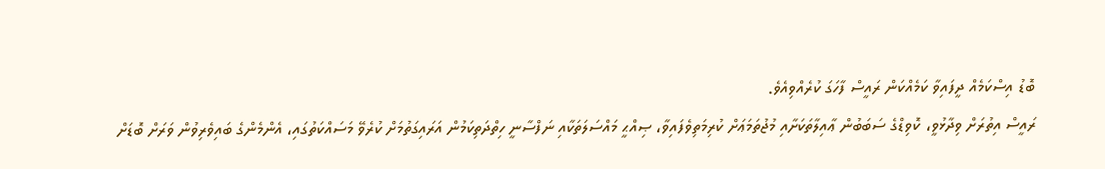ބޮޑު އިސްކަމެއް ދީފައިވާ ކަމެއްކަން ރައީސް ފާހަގަ ކުރެއްވިއެވެ.
ރައީސް އިތުރަށް ވިދާޅުވީ، ކޮވިޑްގެ ސަބަބުން ޢާއިލާތަކަށާއި މުޖުތަމަޢަށް ކުރިމަތިވެފައިވާ، ޞިއްޙީ މައްސަލަތަކާއި ނަފްސާނީ ހިތްދަތިކަމުން އަރައިގަތުމަށް ކުރެވޭ މަސައްކަތުގައި، އެންމެންގެ ބައިވެރިވުން ވަރަށް ބޮޑަށް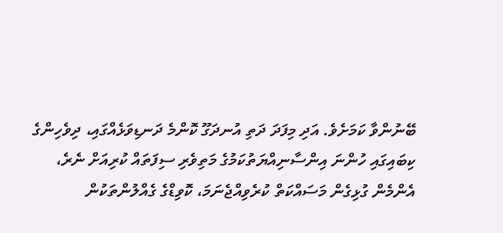ބޭނުންވާ ކަމަށެވެ. އަދި މިފަދަ ދަތި އުނދަގޫ ކޮންމެ ދަނޑިވަޅެއްގައި، ދިވެހިންގެ ކިބައިގައި ހުންނަ އިންސާނިއްޔަތުކަމުގެ މަތިވެރި ސިފަތައް ކުރިއަށް ނެރެ، އެންމެން ގުޅިގެން މަސައްކަތް ކުރެވިއްޖެނަމަ، ކޮވިޑްގެ ގެއްލުންތަކުން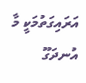އަރައިގަތުމަކީ މާ އުނދަގޫ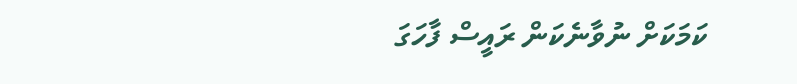ކަމަކަށް ނުވާނެކަން ރައީސް ފާހަގަ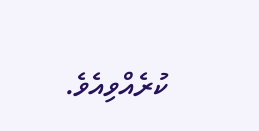ކުރެއްވިއެވެ.